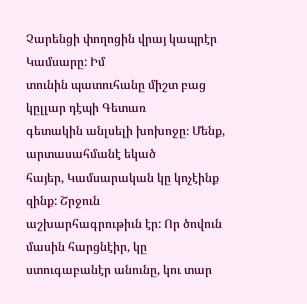Չարենցի փողոցին վրայ կապրէր Կամսարը: Իմ
տունին պատուհանը միշտ բաց կըլլար դէպի Գետառ
գետակին անլսելի խոխոջը։ Մենք, արտասահմանէ եկած
հայեր, Կամսարական կը կոչէինք զինք: Շրջուն
աշխարհագրութիւն էր: Որ ծովուն մասին հարցնէիր, կը
ստուգաբանէր անունը, կու տար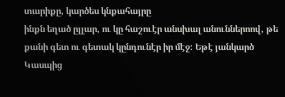տարիքը, կարծես կնքահայրը
ինքն եղած ըլլար, ու կը հաշուէր անսխալ անուններոով, թե
քանի գետ ու գետակ կընդունէր իր մէջ: Եթէ յանկարծ
Կասպից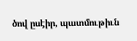ծով ըսէիր, պատմութիւն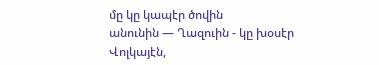մը կը կապէր ծովին
անունին — Ղազուին - կը խօսէր Վոլկայէն,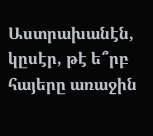Աստրախանէն,
կըսէր, թէ ե՞րբ հայերը առաջին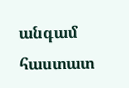անգամ հաստատ